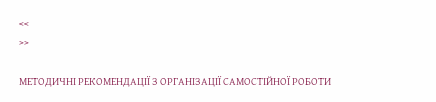<<
>>

МЕТОДИЧНІ РЕКОМЕНДАЦІЇ З ОРГАНІЗАЦІЇ САМОСТІЙНОЇ РОБОТИ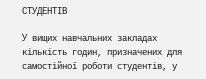СТУДЕНТІВ

У вищих навчальних закладах кількість годин, призначених для самостійної роботи студентів, у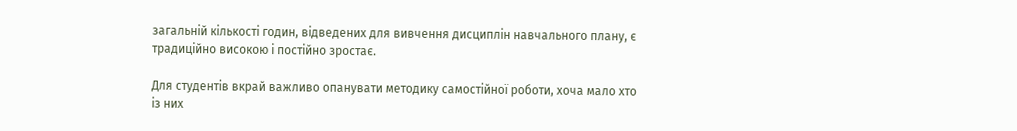загальній кількості годин, відведених для вивчення дисциплін навчального плану, є традиційно високою і постійно зростає.

Для студентів вкрай важливо опанувати методику самостійної роботи, хоча мало хто із них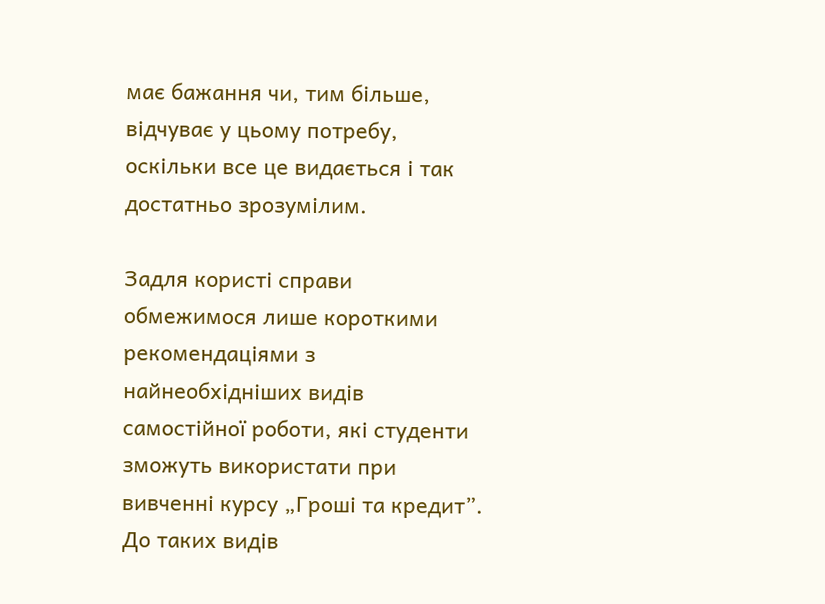має бажання чи, тим більше, відчуває у цьому потребу, оскільки все це видається і так достатньо зрозумілим.

Задля користі справи обмежимося лише короткими рекомендаціями з найнеобхідніших видів самостійної роботи, які студенти зможуть використати при вивченні курсу „Гроші та кредит”. До таких видів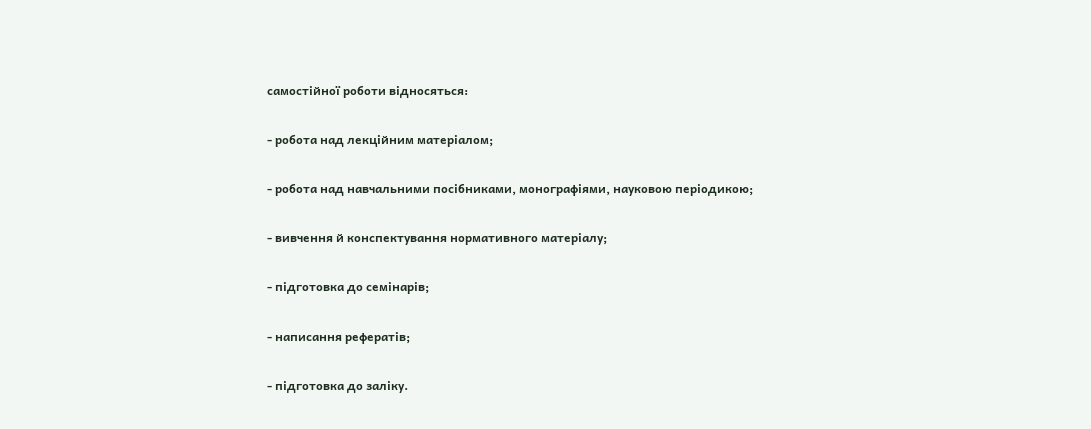самостійної роботи відносяться:

- робота над лекційним матеріалом;

- робота над навчальними посібниками, монографіями, науковою періодикою;

- вивчення й конспектування нормативного матеріалу;

- підготовка до семінарів;

- написання рефератів;

- підготовка до заліку.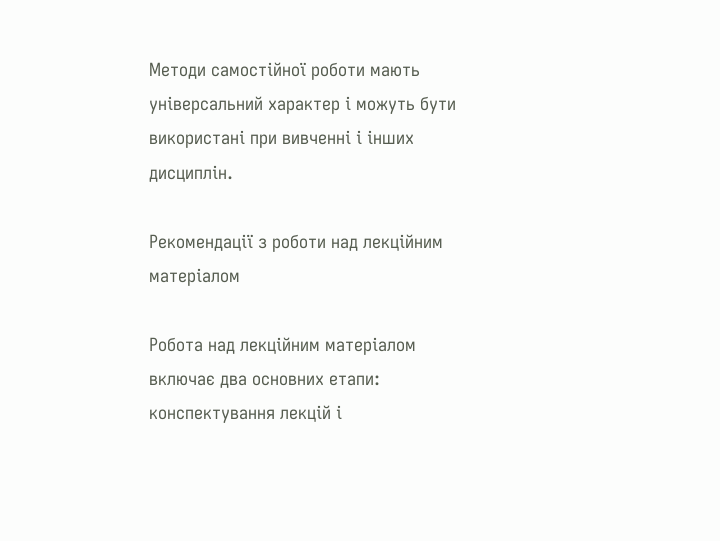Методи самостійної роботи мають універсальний характер і можуть бути використані при вивченні і інших дисциплін.

Рекомендації з роботи над лекційним матеріалом

Робота над лекційним матеріалом включає два основних етапи: конспектування лекцій і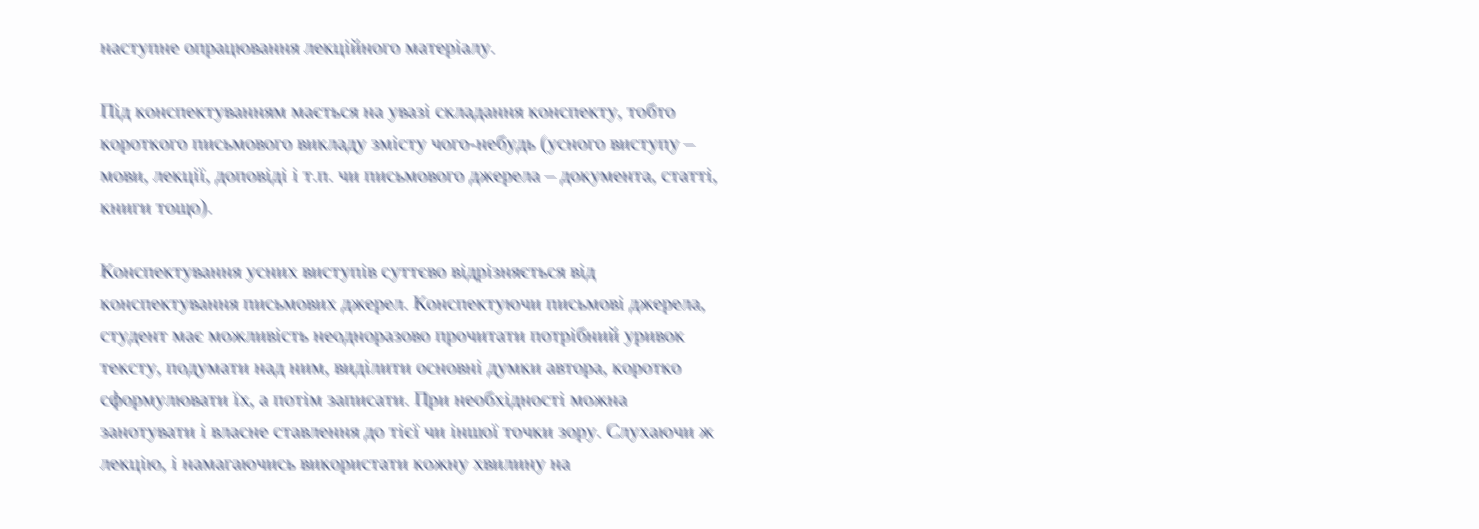наступне опрацювання лекційного матеріалу.

Під конспектуванням мається на увазі складання конспекту, тобто короткого письмового викладу змісту чого-небудь (усного виступу – мови, лекції, доповіді і т.п. чи письмового джерела – документа, статті, книги тощо).

Конспектування усних виступів суттєво відрізняється від конспектування письмових джерел. Конспектуючи письмові джерела, студент має можливість неодноразово прочитати потрібний уривок тексту, подумати над ним, виділити основні думки автора, коротко сформулювати їх, а потім записати. При необхідності можна занотувати і власне ставлення до тієї чи іншої точки зору. Слухаючи ж лекцію, і намагаючись використати кожну хвилину на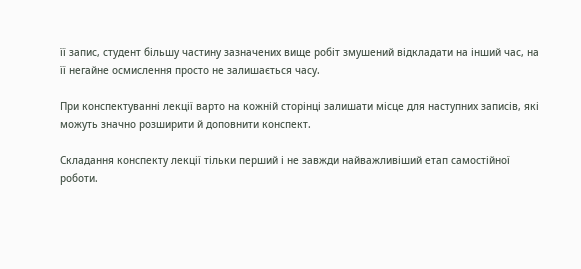її запис, студент більшу частину зазначених вище робіт змушений відкладати на інший час, на її негайне осмислення просто не залишається часу.

При конспектуванні лекції варто на кожній сторінці залишати місце для наступних записів, які можуть значно розширити й доповнити конспект.

Складання конспекту лекції тільки перший і не завжди найважливіший етап самостійної роботи.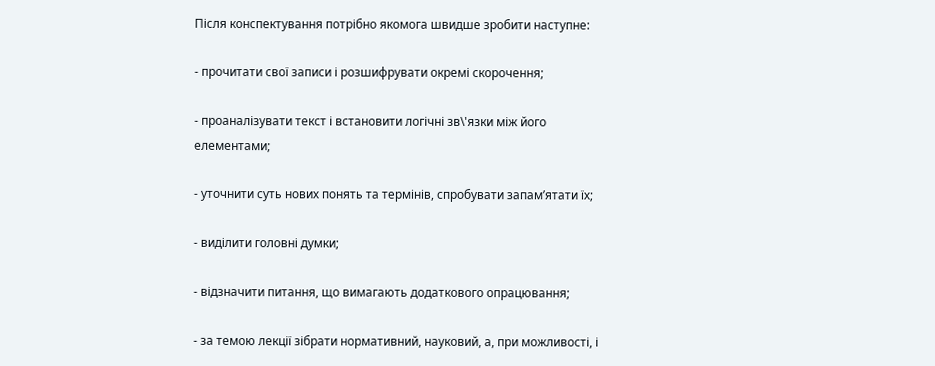Після конспектування потрібно якомога швидше зробити наступне:

- прочитати свої записи і розшифрувати окремі скорочення;

- проаналізувати текст і встановити логічні зв\'язки між його елементами;

- уточнити суть нових понять та термінів, спробувати запам’ятати їх;

- виділити головні думки;

- відзначити питання, що вимагають додаткового опрацювання;

- за темою лекції зібрати нормативний, науковий, а, при можливості, і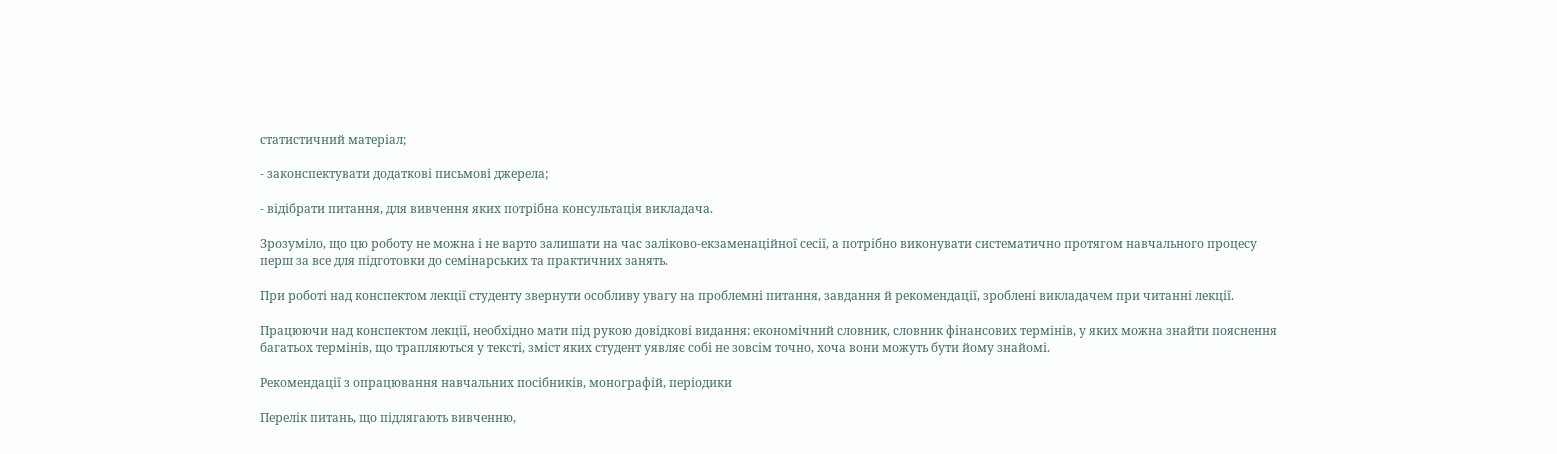статистичний матеріал;

- законспектувати додаткові письмові джерела;

- відібрати питання, для вивчення яких потрібна консультація викладача.

Зрозуміло, що цю роботу не можна і не варто залишати на час заліково-екзаменаційної сесії, а потрібно виконувати систематично протягом навчального процесу перш за все для підготовки до семінарських та практичних занять.

При роботі над конспектом лекції студенту звернути особливу увагу на проблемні питання, завдання й рекомендації, зроблені викладачем при читанні лекції.

Працюючи над конспектом лекції, необхідно мати під рукою довідкові видання: економічний словник, словник фінансових термінів, у яких можна знайти пояснення багатьох термінів, що трапляються у тексті, зміст яких студент уявляє собі не зовсім точно, хоча вони можуть бути йому знайомі.

Рекомендації з опрацювання навчальних посібників, монографій, періодики

Перелік питань, що підлягають вивченню,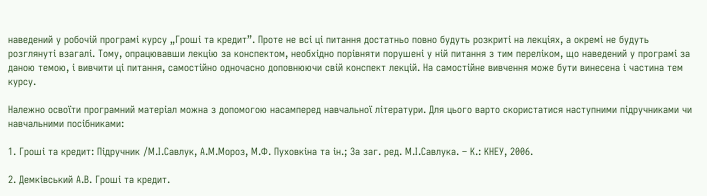наведений у робочій програмі курсу „Гроші та кредит”. Проте не всі ці питання достатньо повно будуть розкриті на лекціях, а окремі не будуть розглянуті взагалі. Тому, опрацювавши лекцію за конспектом, необхідно порівняти порушені у ній питання з тим переліком, що наведений у програмі за даною темою, і вивчити ці питання, самостійно одночасно доповнюючи свій конспект лекцій. На самостійне вивчення може бути винесена і частина тем курсу.

Належно освоїти програмний матеріал можна з допомогою насамперед навчальної літератури. Для цього варто скористатися наступними підручниками чи навчальними посібниками:

1. Гроші та кредит: Підручник /М.І.Савлук, А.М.Мороз, М.Ф. Пуховкіна та ін.; За заг. ред. М.І.Савлука. – К.: КНЕУ, 2006.

2. Демківський А.В. Гроші та кредит.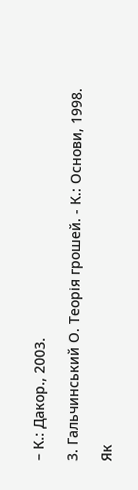– К.: Дакор., 2003.

3. Гальчинський О. Теорія грошей. - К.: Основи, 1998.

Як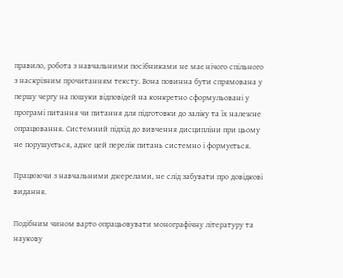правило, робота з навчальними посібниками не має нічого спільного з наскрізним прочитанням тексту. Вона повинна бути спрямована у першу чергу на пошуки відповідей на конкретно сформульовані у програмі питання чи питання для підготовки до заліку та їх належне опрацювання. Системний підхід до вивчення дисципліни при цьому не порушується, адже цей перелік питань системно і формується.

Працюючи з навчальними джерелами, не слід забувати про довідкові видання.

Подібним чином варто опрацьовувати монографічну літературу та наукову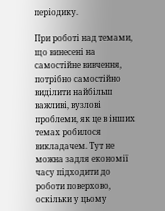періодику.

При роботі над темами, що винесені на самостійне вивчення, потрібно самостійно виділити найбільш важливі, вузлові проблеми, як це в інших темах робилося викладачем. Тут не можна задля економії часу підходити до роботи поверхово, оскільки у цьому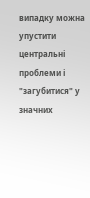випадку можна упустити центральні проблеми і "загубитися" у значних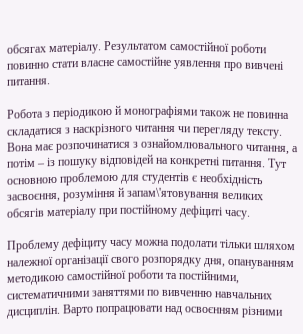обсягах матеріалу. Результатом самостійної роботи повинно стати власне самостійне уявлення про вивчені питання.

Робота з періодикою й монографіями також не повинна складатися з наскрізного читання чи перегляду тексту. Вона має розпочинатися з ознайомлювального читання, а потім – із пошуку відповідей на конкретні питання. Тут основною проблемою для студентів є необхідність засвоєння, розуміння й запам\'ятовування великих обсягів матеріалу при постійному дефіциті часу.

Проблему дефіциту часу можна подолати тільки шляхом належної організації свого розпорядку дня, опануванням методикою самостійної роботи та постійними, систематичними заняттями по вивченню навчальних дисциплін. Варто попрацювати над освоєнням різними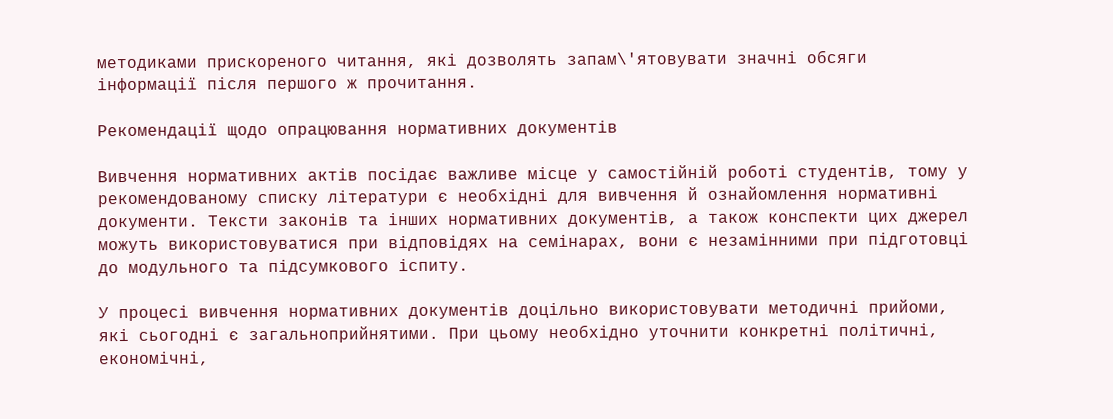методиками прискореного читання, які дозволять запам\'ятовувати значні обсяги інформації після першого ж прочитання.

Рекомендації щодо опрацювання нормативних документів

Вивчення нормативних актів посідає важливе місце у самостійній роботі студентів, тому у рекомендованому списку літератури є необхідні для вивчення й ознайомлення нормативні документи. Тексти законів та інших нормативних документів, а також конспекти цих джерел можуть використовуватися при відповідях на семінарах, вони є незамінними при підготовці до модульного та підсумкового іспиту.

У процесі вивчення нормативних документів доцільно використовувати методичні прийоми, які сьогодні є загальноприйнятими. При цьому необхідно уточнити конкретні політичні, економічні,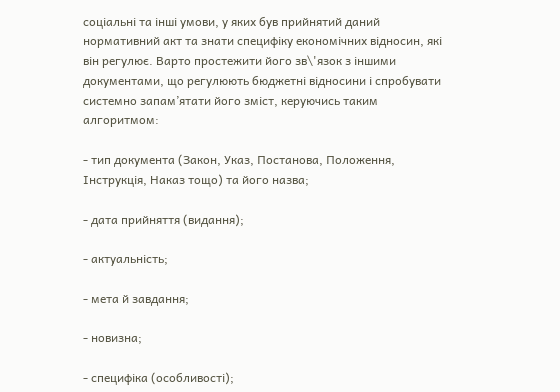соціальні та інші умови, у яких був прийнятий даний нормативний акт та знати специфіку економічних відносин, які він регулює. Варто простежити його зв\'язок з іншими документами, що регулюють бюджетні відносини і спробувати системно запам’ятати його зміст, керуючись таким алгоритмом:

- тип документа (Закон, Указ, Постанова, Положення, Інструкція, Наказ тощо) та його назва;

- дата прийняття (видання);

- актуальність;

- мета й завдання;

- новизна;

- специфіка (особливості);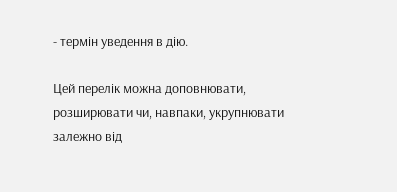- термін уведення в дію.

Цей перелік можна доповнювати, розширювати чи, навпаки, укрупнювати залежно від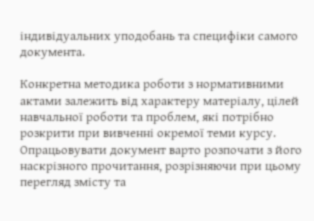індивідуальних уподобань та специфіки самого документа.

Конкретна методика роботи з нормативними актами залежить від характеру матеріалу, цілей навчальної роботи та проблем, які потрібно розкрити при вивченні окремої теми курсу. Опрацьовувати документ варто розпочати з його наскрізного прочитання, розрізняючи при цьому перегляд змісту та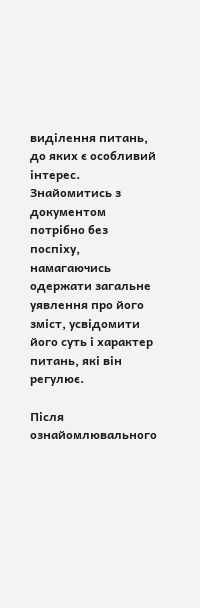виділення питань, до яких є особливий інтерес. Знайомитись з документом потрібно без поспіху, намагаючись одержати загальне уявлення про його зміст, усвідомити його суть і характер питань, які він регулює.

Після ознайомлювального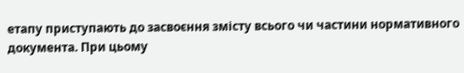етапу приступають до засвоєння змісту всього чи частини нормативного документа. При цьому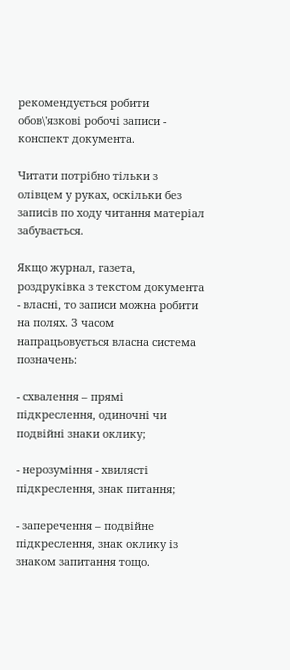рекомендується робити обов\'язкові робочі записи - конспект документа.

Читати потрібно тільки з олівцем у руках, оскільки без записів по ходу читання матеріал забувається.

Якщо журнал, газета, роздруківка з текстом документа - власні, то записи можна робити на полях. З часом напрацьовується власна система позначень:

- схвалення – прямі підкреслення, одиночні чи подвійні знаки оклику;

- нерозуміння - хвилясті підкреслення, знак питання;

- заперечення – подвійне підкреслення, знак оклику із знаком запитання тощо.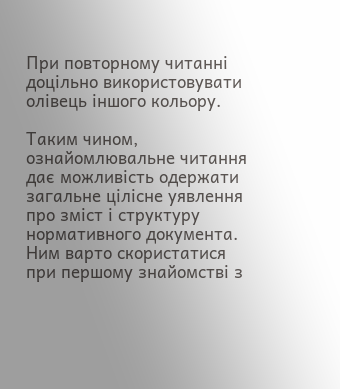При повторному читанні доцільно використовувати олівець іншого кольору.

Таким чином, ознайомлювальне читання дає можливість одержати загальне цілісне уявлення про зміст і структуру нормативного документа. Ним варто скористатися при першому знайомстві з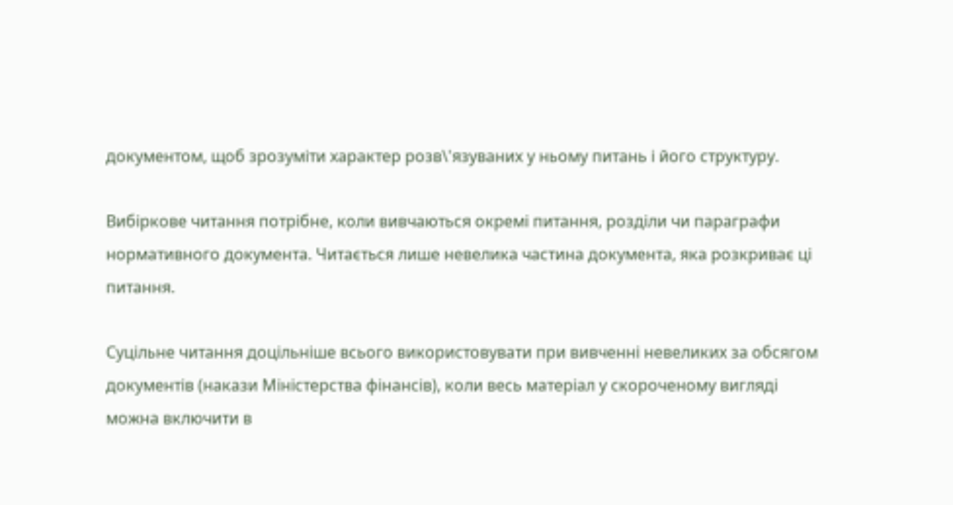документом, щоб зрозуміти характер розв\'язуваних у ньому питань і його структуру.

Вибіркове читання потрібне, коли вивчаються окремі питання, розділи чи параграфи нормативного документа. Читається лише невелика частина документа, яка розкриває ці питання.

Суцільне читання доцільніше всього використовувати при вивченні невеликих за обсягом документів (накази Міністерства фінансів), коли весь матеріал у скороченому вигляді можна включити в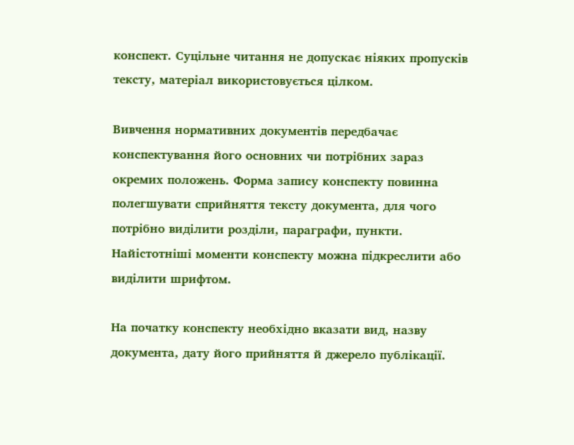конспект. Суцільне читання не допускає ніяких пропусків тексту, матеріал використовується цілком.

Вивчення нормативних документів передбачає конспектування його основних чи потрібних зараз окремих положень. Форма запису конспекту повинна полегшувати сприйняття тексту документа, для чого потрібно виділити розділи, параграфи, пункти. Найістотніші моменти конспекту можна підкреслити або виділити шрифтом.

На початку конспекту необхідно вказати вид, назву документа, дату його прийняття й джерело публікації.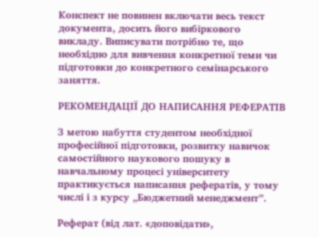Конспект не повинен включати весь текст документа, досить його вибіркового викладу. Виписувати потрібно те, що необхідно для вивчення конкретної теми чи підготовки до конкретного семінарського заняття.

РЕКОМЕНДАЦІЇ ДО НАПИСАННЯ РЕФЕРАТІВ

З метою набуття студентом необхідної професійної підготовки, розвитку навичок самостійного наукового пошуку в навчальному процесі університету практикується написання рефератів, у тому числі і з курсу „Бюджетний менеджмент”.

Реферат (від лат. «доповідати»,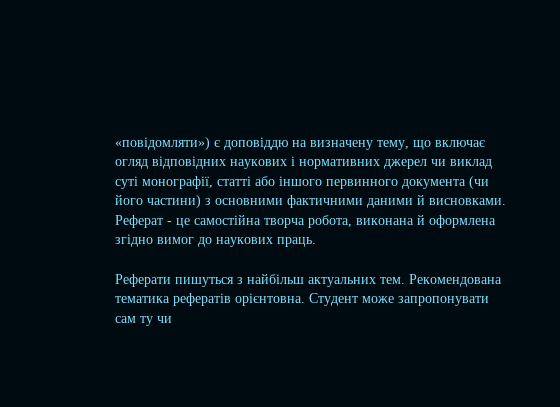«повідомляти») є доповіддю на визначену тему, що включає огляд відповідних наукових і нормативних джерел чи виклад суті монографії, статті або іншого первинного документа (чи його частини) з основними фактичними даними й висновками. Реферат - це самостійна творча робота, виконана й оформлена згідно вимог до наукових праць.

Реферати пишуться з найбільш актуальних тем. Рекомендована тематика рефератів орієнтовна. Студент може запропонувати сам ту чи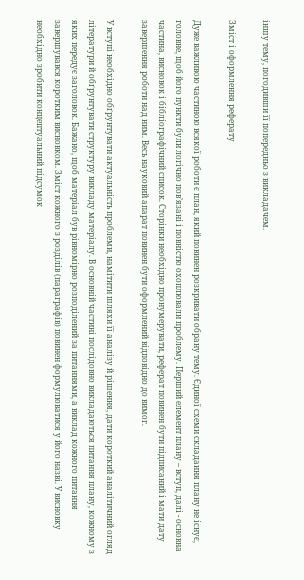іншу тему, погодивши її попередньо з викладачем.

Зміст і оформлення реферату

Дуже важливою частиною всякої роботи є план, який повинен розкривати обрану тему. Єдиної схеми складання плану не існує, головне, щоб його пункти були логічно пов’язані і повністю охоплювали проблему. Перший елемент плану – вступ, далі - основна частина, висновок і бібліографічний список. Сторінки необхідно пронумерувати, реферат повинен бути підписаний і мати дату завершення роботи над ним. Весь науковий апарат повинен бути оформлений відповідно до вимог.

У вступі необхідно обґрунтувати актуальність проблеми, намітити шляхи її аналізу й рішення, дати короткий аналітичний огляд літератури й обґрунтувати структуру викладу матеріалу. В основній частині послідовно викладаються питання плану, кожному з яких передує заголовок. Бажано, щоб матеріал був рівномірно розподілений за питаннями, а виклад кожного питання завершувався коротким висновком. Зміст кожного з розділів (параграфів) повинен формулюватися у його назві. У висновку необхідно зробити концептуальний підсумок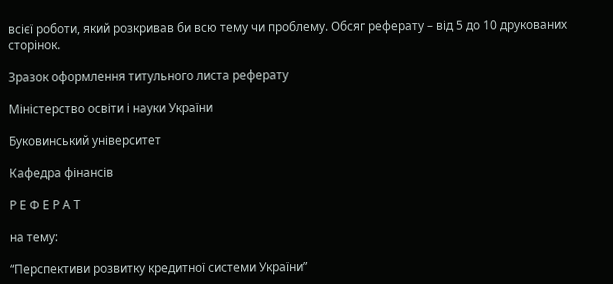всієї роботи, який розкривав би всю тему чи проблему. Обсяг реферату – від 5 до 10 друкованих сторінок.

Зразок оформлення титульного листа реферату

Міністерство освіти і науки України

Буковинський університет

Кафедра фінансів

Р Е Ф Е Р А Т

на тему:

“Перспективи розвитку кредитної системи України”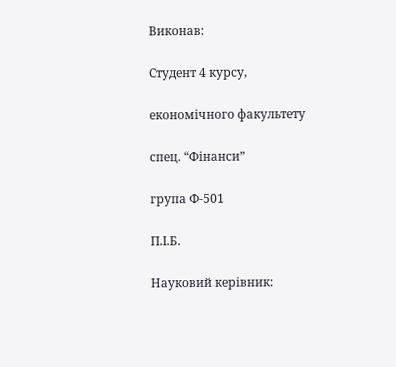Виконав:

Студент 4 курсу,

економічного факультету

спец. “Фінанси”

група Ф-501

П.І.Б.

Науковий керівник: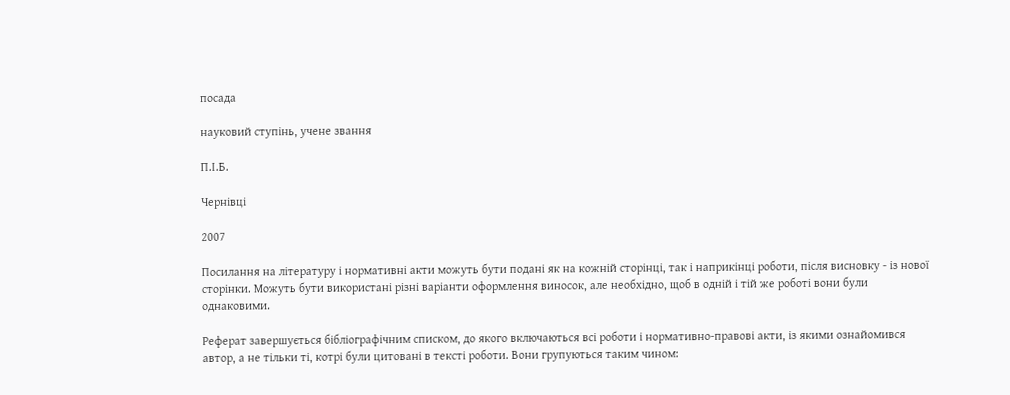посада

науковий ступінь, учене звання

П.І.Б.

Чернівці

2007

Посилання на літературу і нормативні акти можуть бути подані як на кожній сторінці, так і наприкінці роботи, після висновку - із нової сторінки. Можуть бути використані різні варіанти оформлення виносок, але необхідно, щоб в одній і тій же роботі вони були однаковими.

Реферат завершується бібліографічним списком, до якого включаються всі роботи і нормативно-правові акти, із якими ознайомився автор, а не тільки ті, котрі були цитовані в тексті роботи. Вони групуються таким чином: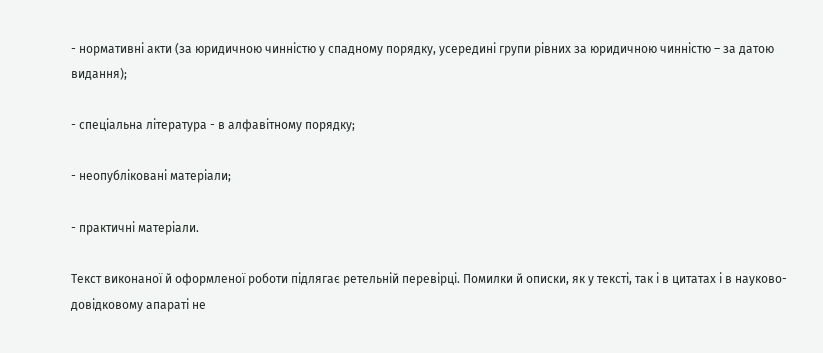- нормативні акти (за юридичною чинністю у спадному порядку, усередині групи рівних за юридичною чинністю – за датою видання);

- спеціальна література - в алфавітному порядку;

- неопубліковані матеріали;

- практичні матеріали.

Текст виконаної й оформленої роботи підлягає ретельній перевірці. Помилки й описки, як у тексті, так і в цитатах і в науково-довідковому апараті не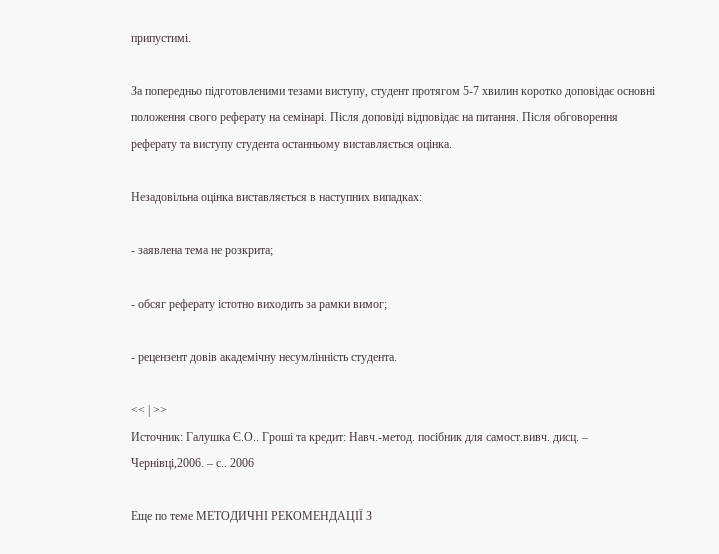припустимі.

За попередньо підготовленими тезами виступу, студент протягом 5-7 хвилин коротко доповідає основні положення свого реферату на семінарі. Після доповіді відповідає на питання. Після обговорення реферату та виступу студента останньому виставляється оцінка.

Незадовільна оцінка виставляється в наступних випадках:

- заявлена тема не розкрита;

- обсяг реферату істотно виходить за рамки вимог;

- рецензент довів академічну несумлінність студента.

<< | >>
Источник: Галушка Є.О.. Гроші та кредит: Навч.-метод. посібник для самост.вивч. дисц. – Чернівці,2006. – с.. 2006

Еще по теме МЕТОДИЧНІ РЕКОМЕНДАЦІЇ З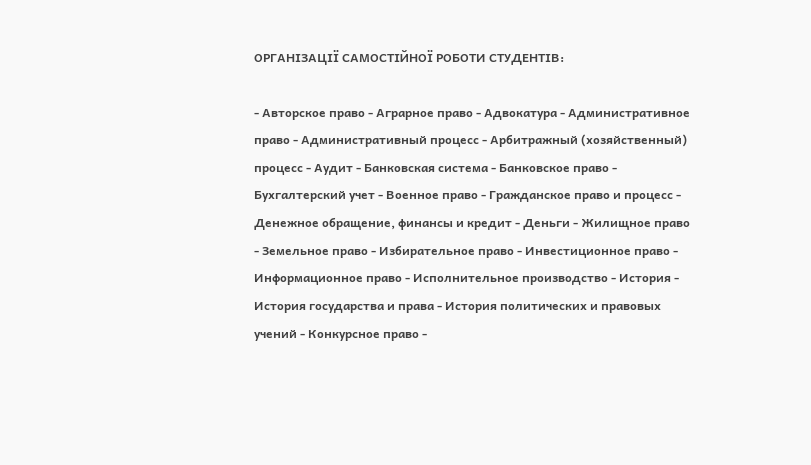ОРГАНІЗАЦІЇ САМОСТІЙНОЇ РОБОТИ СТУДЕНТІВ:

- Авторское право - Аграрное право - Адвокатура - Административное право - Административный процесс - Арбитражный (хозяйственный) процесс - Аудит - Банковская система - Банковское право - Бухгалтерский учет - Военное право - Гражданское право и процесс - Денежное обращение, финансы и кредит - Деньги - Жилищное право - Земельное право - Избирательное право - Инвестиционное право - Информационное право - Исполнительное производство - История - История государства и права - История политических и правовых учений - Конкурсное право -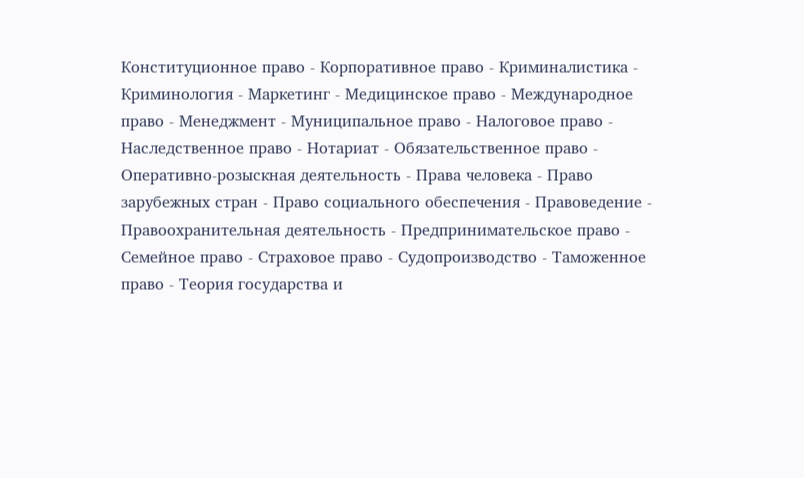Конституционное право - Корпоративное право - Криминалистика - Криминология - Маркетинг - Медицинское право - Международное право - Менеджмент - Муниципальное право - Налоговое право - Наследственное право - Нотариат - Обязательственное право - Оперативно-розыскная деятельность - Права человека - Право зарубежных стран - Право социального обеспечения - Правоведение - Правоохранительная деятельность - Предпринимательское право - Семейное право - Страховое право - Судопроизводство - Таможенное право - Теория государства и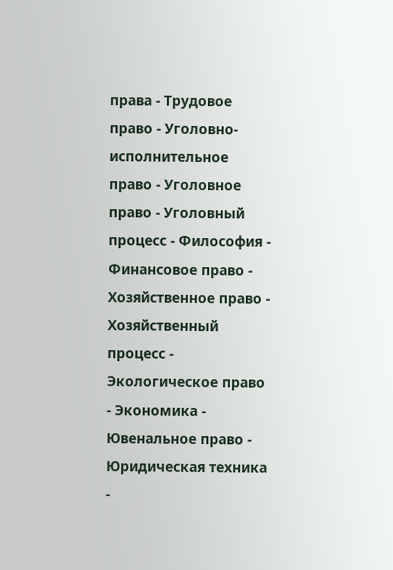права - Трудовое право - Уголовно-исполнительное право - Уголовное право - Уголовный процесс - Философия - Финансовое право - Хозяйственное право - Хозяйственный процесс - Экологическое право - Экономика - Ювенальное право - Юридическая техника -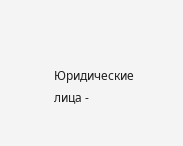Юридические лица -